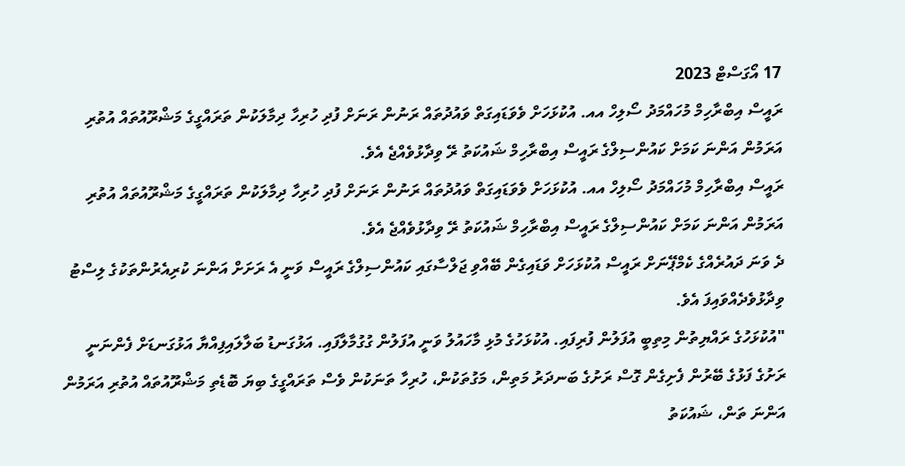17 އޯގަސްޓް 2023
ރައީސް އިބްރާހިމް މުހައްމަދު ސޯލިހް އއ. އުކުޅަހަށް ވެވަޑައިގަތް ވައުދުތައް ރަނުން ރަނަށް ފުދި ހުރިހާ ދިމާލަކުން ތަރައްގީގެ މަޝްރޫއުތައް އުތުރި އަރަމުން އަންނަ ކަމަށް ކައުންސިލްގެ ރައީސް އިބްރާހިމް ޝައުކަތު ރޭ ވިދާޅުވެއްޖެ އެވެ.
ރައީސް އިބްރާހިމް މުހައްމަދު ސޯލިހް އއ. އުކުޅަހަށް ވެވަޑައިގަތް ވައުދުތައް ރަނުން ރަނަށް ފުދި ހުރިހާ ދިމާލަކުން ތަރައްގީގެ މަޝްރޫއުތައް އުތުރި އަރަމުން އަންނަ ކަމަށް ކައުންސިލްގެ ރައީސް އިބްރާހިމް ޝައުކަތު ރޭ ވިދާޅުވެއްޖެ އެވެ.
ދެ ވަނަ ދައުރެއްގެ ކެމްޕޭނަށް ރައީސް އުކުޅަހަށް ވަޑައިގެން ބޭއްވި ޖަލްސާގައި ކައުންސިލްގެ ރައީސް ވަނީ އެ ރަށަށް އަންނަ ކުރިއެރުންތަކުގެ ލިސްޓު ވިދާޅުވެދެއްވައިފަ އެވެ.
"އުކުޅަހުގެ ރައްޔިތުން މިތިބީ އުފަލުން ފުރިފައި. އުކުޅަހުގެ މުޅި މާހައުލު ވަނީ އުފަލުން ގުގުމާލާފައި. އަޅުގަނޑު ބަލާލައިފިއްޔާ އަޅުގަނޑަށް ފެންނަނީ ރަށުގެ ފަޅުގެ ބޭރުން ފެށިގެން ގޮސް ރަށުގެ ބަނދަރު މަތިން، މަގުތަކުން، ހުރިހާ ތަނަކުން ވެސް ތަރައްގީގެ ބިޔަ ބޮޑެތި މަޝްރޫއުތައް އުތުރި އަރަމުން އަންނަ ތަން، ޝައުކަތު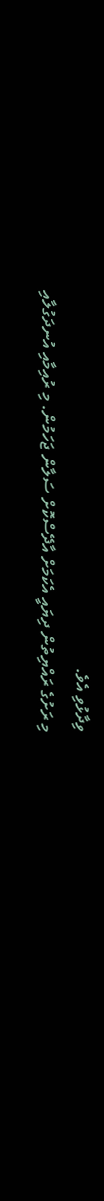ވިދާޅުވި އެވެ.
މި ރަށުގެ ރައްޔިތުން ދިޔައީ އެކަމަށް އާދޭސްކޮށް ސަލާން ޖަހަމުން. މި ރުއިމާއި އުނދަގުލާއި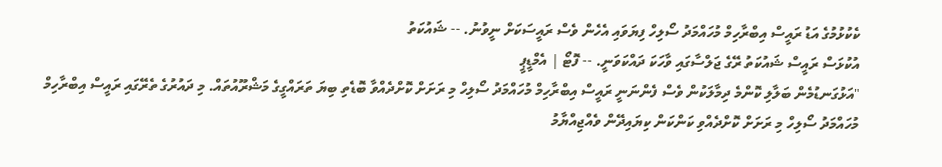ކެކުޅުމުގެ އަޑު ރައީސް އިބްރާހިމް މުހައްމަދު ސޯލިހް ފިޔަވައި އެހެން ވެސް ރައީސަކަށް ނީވުނު. -- ޝައުކަތު
އުކުޅަސް ރައީސް ޝައުކަތު ރޭގެ ޖަލްސާގައި ވާހަކަ ދައްކަވަނީ. -- ފޮޓޯ | އެމްޑީޕީ
"އަޅުގަނޑުމެން ބަލާލި ކޮންމެ ދިމާލަކުން ވެސް ފެންނަނީ ރައީސް އިބްރާހިމް މުހައްމަދު ސޯލިހް މި ރަށަށް ކޮށްދެއްވާ ބޮޑެތި ބިޔަ ތަރައްގީގެ މަޝްރޫއުތައް. މި ދައުރުގެ ތެރޭގައި ރައީސް އިބްރާހިމް މުހައްމަދު ސޯލިހް މި ރަށަށް ކޮށްދެއްވި ކަންކަން ކިޔައިދޭން ވެއްޖިއްޔާމު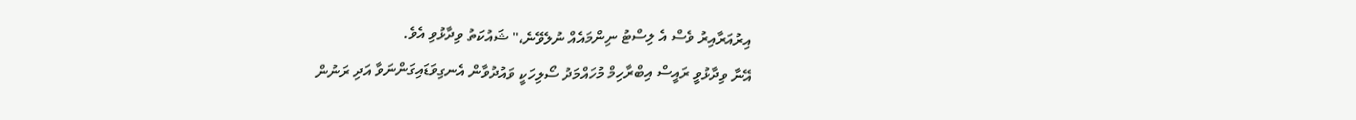އިރުއަރާއިރު ވެސް އެ ލިސްޓު ނިންމައެއް ނުލެވޭނެ،" ޝައުކަތު ވިދާޅުވި އެވެ.
އޭނާ ވިދާޅުވީ ރައީސް އިބްރާހިމް މުހައްމަދު ސޯލިހަކީ ވައުދުވާން އެނގިވަޑައިގަންނަވާ އަދި ރަނުން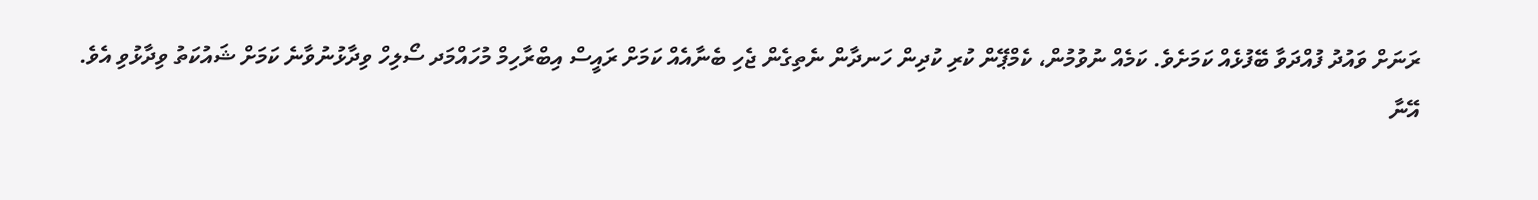ރަނަށް ވައުދު ފުއްދަވާ ބޭފުޅެއް ކަމަށެވެ. ކަމެއް ނުވުމުން، ކެމްޕޭން ކުރި ކުދިން ހަނދާން ނެތިގެން ޖެހި ބެނާއެއް ކަމަށް ރައީސް އިބްރާހިމް މުހައްމަދ ސޯލިހް ވިދާޅުނުވާނެ ކަމަށް ޝައުކަތު ވިދާޅުވި އެވެ.
އޭނާ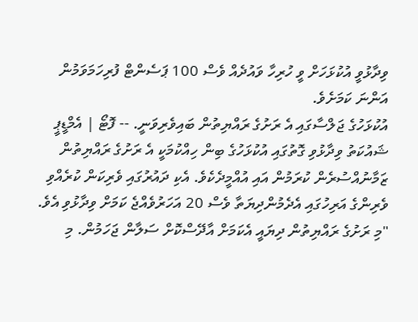ވިދާޅުވީ އުކުޅަހަށް ވީ ހުރިހާ ވައުދެއް ވެސް 100 ޕަސެންޓް ފުރިހަމަވަމުން އަންނަ ކަމަށެވެ.
އުކުޅަހުގެ ޖަލްސާގައި އެ ރަށުގެ ރައްޔިތުން ބައިވެރިވަނީ. -- ފޮޓޯ | އެމްޑީޕީ
ޝައުކަތު ވިދާޅުވި ގޮތުގައި އުކުޅަހުގެ ބިން ހިއްކުމަކީ އެ ރަށުގެ ރައްޔިތުން ޒަމާނުއްސުރެން ކުރަމުން އައި އުއްމީދެކެވެ. އެކި ދައުރުގައި ވެރިކަން ކުރެއްވި ވެރިންގެ އަރިހުގައި އެދެމުންދިޔަތާ ވެސް 20 އަހަރުވެއްޖެ ކަމަށް ވިދާޅުވި އެވެ.
"މި ރަށުގެ ރައްޔިތުން ދިޔައީ އެކަމަށް އާދޭސްކޮށް ސަލާން ޖަހަމުން. މި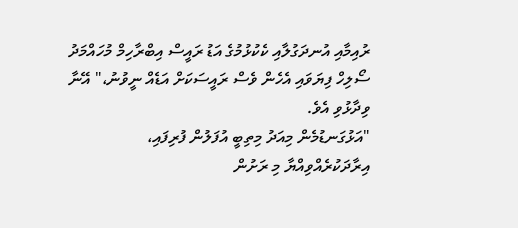ރުއިމާއި އުނދަގުލާއި ކެކުޅުމުގެ އަޑު ރައީސް އިބްރާހިމް މުހައްމަދު ސޯލިހް ފިޔަވައި އެހެން ވެސް ރައީސަކަށް އަޑެއް ނީވުނު،" އޭނާ ވިދާޅުވި އެވެ.
"އަޅުގަނޑުމެން މިއަދު މިތިބީ އުފަލުން ފުރިފައި، އިރާދަކުރެއްވިއްޔާ މި ރަށުން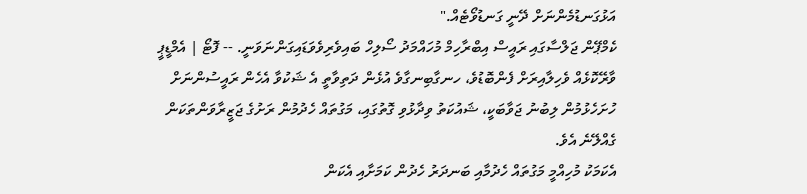އަޅުގަނޑުމެންނަށް ދޭނީ ގަނޑުވޯޓެއް."
ކެމްޕޭން ޖަލްސާގައި ރައީސް އިބްރާހިމް މުހައްމަދު ސޯލިހް ބައިވެރިވެވަޑައިގަންނަވަނީ. -- ފޮޓޯ | އެމްޑީޕީ
ވާރޭކޮޅެއް ވެހިލާއިރަށް ފެންބޮޑުވެ، ހނގާބިނގާވެ އުޅެން ދަތިވާތީ އެ ޝަކުވާ އެހެން ރައީސުންނަށް ހުށަހެޅުމުން ލިބުނު ޖަވާބަކީ، ޝައުކަތު ވިދާޅުވި ގޮތުގައި، މަގުތައް ހެދުމުން ރަށުގެ ޖަޒީރާވަންތަކަން ގެއްލޭނެ އެވެ.
އެކަމަކު މުހިއްމީ މަގުތައް ހެދުމާއި ބަނދަރު ހެދުން ކަމަށާއި އެކަން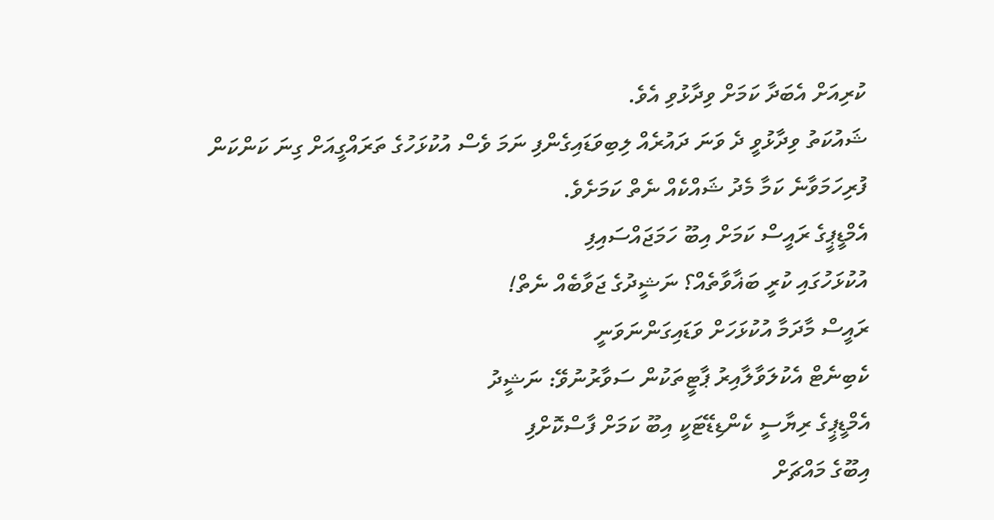ކުރިއަށް އެބަދާ ކަމަށް ވިދާޅުވި އެވެ.
ޝައުކަތު ވިދާޅުވީ ދެ ވަނަ ދައުރެއް ލިބިވަޑައިގެންފި ނަމަ ވެސް އުކުޅަހުގެ ތަރައްގީއަށް ގިނަ ކަންކަން ފުރިހަމަވާނެ ކަމާ މެދު ޝައްކެއް ނެތް ކަމަށެވެ.
އެމްޑީޕީގެ ރައީސް ކަމަށް އިބޫ ހަމަޖައްސައިފި
އުކުޅަހުގައި ކުރީ ބަޣާވާތެއް؟ ނަޝީދުގެ ޖަވާބެއް ނެތް!
ރައީސް މާދަމާ އުކުޅަހަށް ވަޑައިގަންނަވަނީ
ކެބިނެޓް އެކުލަވާލާއިރު ޕާޓީތަކުން ސަވާރުނުވޭ: ނަޝީދު
އެމްޑީޕީގެ ރިޔާސީ ކެންޑިޑޭޓަކީ އިބޫ ކަމަށް ފާސްކޮށްފި
އިބޫގެ މައްޗަށް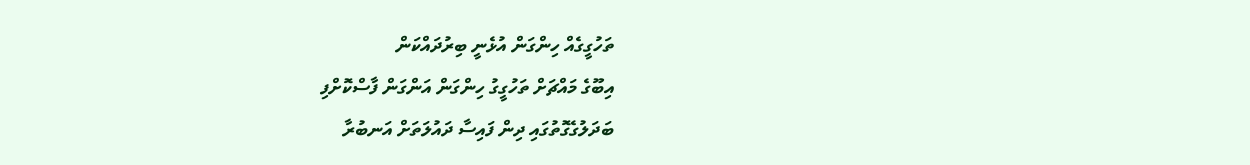ތަހުގީގެއް ހިންގަން އުޅެނީ ބިރުދައްކަން
އިބޫގެ މައްޗަށް ތަހުގީގު ހިންގަން އަންގަން ފާސްކޮށްފި
ބަދަލުގެގޮތުގައި ދިން ފައިސާ ދައުލަތަށް އަނބުރާ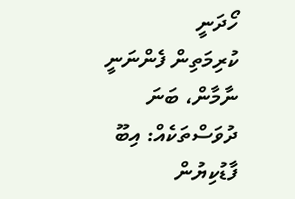ހޯދަނީ
ކުރިމަތިން ފެންނަނީ ނާމާން، ބަނަ ދުވަސްތަކެއް: އިބޫ
ފާޑުކިޔުން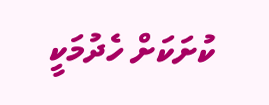ކުށަކަށް ހެދުމަކީ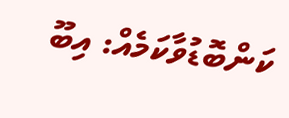ކަންބޮޑުވާކަމެއް: އިބޫ